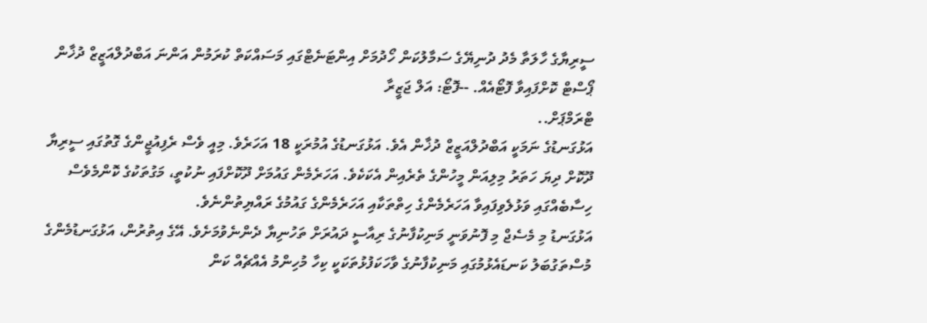ސީރިޔާގެ ހާލަތާ މެދު ދުނިޔޭގެ ސަމާލުކަން ހޯދުމަށް އިންޓަނެޓްގައި މަސައްކަތް ކުރަމުން އަންނަ އަބްދުލްއަޒީޒް ދުޚާން ޕޯސްޓް ކޮށްފައިވާ ފޮޓޯއެއް. --ފޮޓޯ: އަލް ޖަޒީރާ
ޓްރަމްޕަށް..
އަޅުގަނޑުގެ ނަމަކީ އަބްދުލްއަޒީޒް ދުޚާން އެވެ. އަޅުގަނޑުގެ އުމުރަކީ 18 އަހަރެވެ. މިއީ ވެސް ރެފިއުޖީންގެ ގޮތުގައި ސީރިޔާ ދޫކޮށް ދިޔަ ހަތަރު މިލިއަން މީހުންގެ ތެރެއިން އެކަކެވެ. އަހަރެމެން ގައުމަށް ދޫކޮށްފައި ނުކުތީ، މަގުތަކުގެ ކޮންމެވެސް ހިސާބެއްގައި ވަޅުލެވިފައިވާ އަހަރެމެންގެ ހިތްތަކާއި އަހަރެމެންގެ ގައުމުގެ ރައްޔިތުންނެވެ.
އަޅުގަނޑު މި މެސެޖް މި ފޮނުވަނީ މަނިކުފާނުގެ ރިއާސީ ދައުރަށް ތަހުނިޔާ ދެންނެވުމަށެވެ. އޭގެ އިތުރުން، އަޅުގަނޑުމެންގެ މުސްތަގުބަލު ކަނޑައެޅުމުގައި މަނިކުފާނުގެ ވާހަކަފުޅުތަކަކީ ކިހާ މުހިންމު އެއްޗެއް ކަން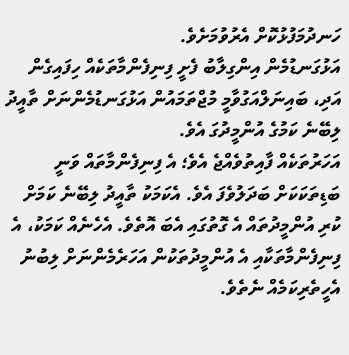ހަނދުމަފުޅުކޮށް އެރުވުމަށެވެ.
އަޅުގަނޑުމެން އިންގިލާބު ފެށީ ފިނިފެންމާތަކެއް ހިފައިގެން އަދި، ބައިނަލްއަގުވާމީ މުޖްތަމައުން އަޅުގަނޑުމެންނަށް ތާއީދު ލިބޭނެ ކަމުގެ އުންމީދުގަ އެވެ.
އަހަރުތަކެއް ފާއިތުވެއްޖެ އެވެ؛ އެ ފިނިފެންމާތައް ވަނީ ބަޑިތަކަކަށް ބަދަލުވެފަ އެވެ. އެކަމަކު ތާއީދު ލިބޭނެ ކަމަށް ކުރި އުންމީދުތައް އެ ގޮތުގައި އެބަ އޮތެވެ. އެހެނެއް ކަމަކު، އެ ފިނިފެންމާތަކާއި އެ އުންމީދުތަކުން އަހަރެމެންނަށް ލިބުނު އެހީތެރިކަމެއް ނެތެވެ.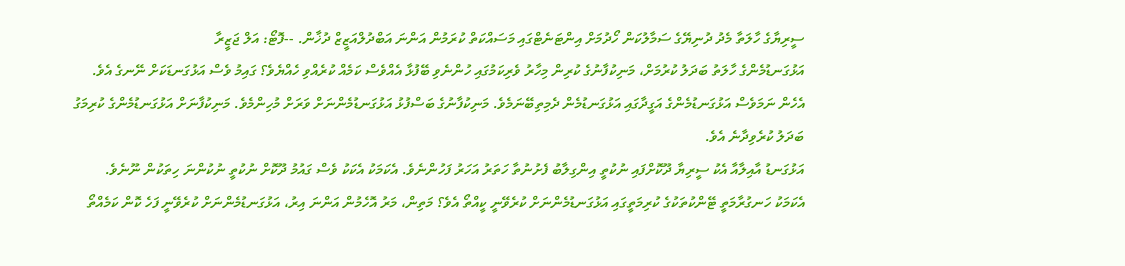ސީރިޔާގެ ހާލަތާ މެދު ދުނިޔޭގެ ސަމާލުކަން ހޯދުމަށް އިންޓަނެޓްގައި މަސައްކަތް ކުރަމުން އަންނަ އަބްދުލްއަޒީޒް ދުޚާން. --ފޮޓޯ: އަލް ޖަޒީރާ
އަޅުގަނޑުމެންގެ ހާލަތު ބަދަލު ކުރުމަށް، މަނިކުފާނުގެ ކުރިން މިހާރު ވެރިކަމުގައި ހުންނެވި ބޭފުޅާ އެއްވެސް ކަމެއް ކުރެއްވި ހެއްޔެވެ؟ ގައިމު ވެސް އަޅުގަނޑަކަށް ނޭނގެ އެވެ. އެހެން ނަމަވެސް އަޅުގަނޑުމެންގެ އަގީދާގައި އަޅުގަނޑުމެން ދެމިތިބޭނަމެވެ. މަނިކުފާނުގެ ބަސްފުޅު އަޅުގަނޑުމެންނަށް ވަރަށް މުހިންމެވެ. މަނިކުފާނަށް އަޅުގަނޑުމެންގެ ކުރިމަގު ބަދަލު ކުރެވިދާނެ އެވެ.
އަޅުގަނޑު އާއިލާއާ އެކު ސީރިޔާ ދޫކޮށްފައި ނުކުތީ އިންގިލާބު ފެށުނުތާ ހަތަރު އަހަރު ފަހުންނެވެ. އެކަމަކު އެކަކު ވެސް ގައުމު ދޫކޮށް ނުކުތީ ނުކުންނަ ހިތަކުން ނޫނެވެ. އެކަމަކު ހަނގުރާމަތީ ޓޭންކުތަކުގެ ކުރިމަތީގައި އަޅުގަނޑުމެންނަށް ކުރެވޭނީ ކީއްތޯ އެވެ؟ މަތިން، މަރު އޮހެމުން އަންނަ އިރު، އަޅުގަނޑުމެންނަށް ކުރެވޭނީ ފަހެ ކޮން ކަމެއްތޯ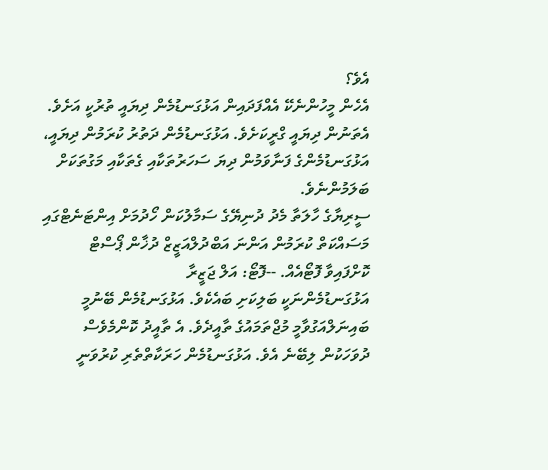އެވެ؟
އެހެން މީހުންނެކޭ އެއްފަދައިން އަޅުގަނޑުމެން ދިޔައީ ތުރުކީ އަށެވެ. އެތަނުން ދިޔައީ ގްރީކަށެވެ. އަޅުގަނޑުމެން ދަތުރު ކުރަމުން ދިޔައީ، އަޅުގަނޑުމެންގެ ފަނާވަމުން ދިޔަ ސަހަރުތަކާއި ގެތަކާއި މަގުތަކަށް ބަލަމުންނެވެ.
ސީރިޔާގެ ހާލަތާ މެދު ދުނިޔޭގެ ސަމާލުކަން ހޯދުމަށް އިންޓަނެޓްގައި މަސައްކަތް ކުރަމުން އަންނަ އަބްދުލްއަޒީޒް ދުޚާން ޕޯސްޓް ކޮށްފައިވާ ފޮޓޯއެއް. --ފޮޓޯ: އަލް ޖަޒީރާ
އަޅުގަނޑުމެންނަކީ ބަލިކަށި ބައެކެވެ. އަޅުގަނޑުމެން ބޭނުމީ ބައިނަލްއަގުވާމީ މުޖްތަމައުގެ ތާއީދެވެ. އެ ތާއީދު ކޮންމެވެސް ދުވަހަކުން ލިބޭނެ އެވެ. އަޅުގަނޑުމެން ހަރަކާތްތެރި ކުރުވަނީ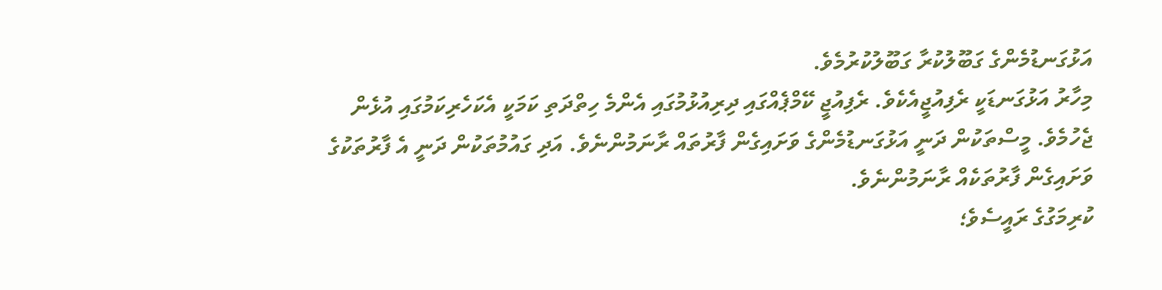އަޅުގަނޑުމެންގެ ގަބޫލުކުރާ ގަބޫލުކުރުމެވެ.
މިހާރު އަޅުގަނޑަކީ ރެފިއުޖީއެކެވެ. ރެފިއުޖީ ކޭމްޕެއްގައި ދިރިއުޅުމުގައި އެންމެ ހިތްދަތި ކަމަކީ އެކަހެރިކަމުގައި އުޅެން ޖެހުމެވެ. މީސްތަކުން ދަނީ އަޅުގަނޑުމެންގެ ވަށައިގެން ފާރުތައް ރާނަމުންނެވެ. އަދި ގައުމުތަކުން ދަނީ އެ ފާރުތަކުގެ ވަށައިގެން ފާރުތަކެއް ރާނަމުންނެވެ.
ކުރިމަގުގެ ރައީސެވެ؛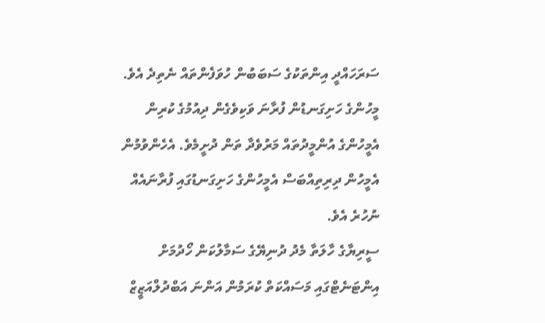ސަރަހައްދީ އިންތަކުގެ ސަބަބުން ހުވަފެންތައް ނެތިދެ އެވެ. މީހުންގެ ހަށިގަނޑުން ފުރާނަ ވަކިވެގެން ދިއުމުގެ ކުރިން އެމީހުންގެ އުންމީދުތައް މަރުވެދާ ތަން ދުށީމެވެ. އެހެންވުމުން އެމީހުން ދިރިތިއްބަސް އެމީހުންގެ ހަށިގަނޑުގައި ފުރާނައެއް ނުހުރެ އެވެ.
ސީރިޔާގެ ހާލަތާ މެދު ދުނިޔޭގެ ސަމާލުކަން ހޯދުމަށް އިންޓަނެޓްގައި މަސައްކަތް ކުރަމުން އަންނަ އަބްދުލްއަޒީޒް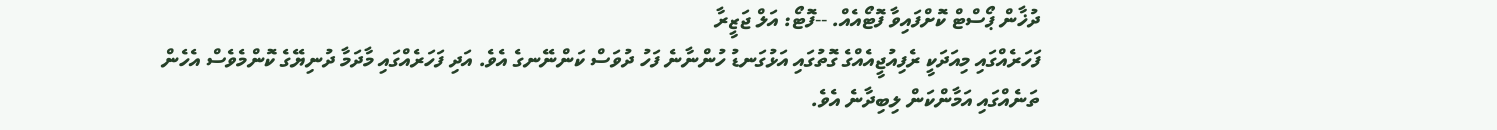ދުޚާން ޕޯސްޓް ކޮށްފައިވާ ފޮޓޯއެއް. --ފޮޓޯ: އަލް ޖަޒީރާ
ފަހަރެއްގައި މިއަދަކީ ރެފިއުޖީއެއްގެ ގޮތުގައި އަޅުގަނޑު ހުންނާނެ ފަހު ދުވަސް ކަންނޭނގެ އެވެ. އަދި ފަހަރެއްގައި މާދަމާ ދުނިޔޭގެ ކޮންމެވެސް އެހެން ތަނެއްގައި އަމާންކަން ލިބިދާނެ އެވެ.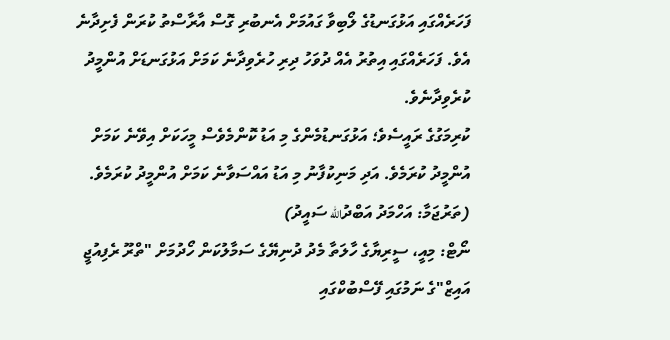ފަހަރެއްގައި އަޅުގަނޑުގެ ލޯބިވާ ގައުމަށް އެނބުރި ގޮސް އާރާސްތު ކުރަން ފެށިދާނެ އެވެ. ފަހަރެއްގައި އިތުރު އެއް ދުވަހު ދިރި ހުރެވިދާނެ ކަމަށް އަޅުގަނޑަށް އުންމީދު ކުރެވިދާނެވެ.
ކުރިމަގުގެ ރައީސެވެ؛ އަޅުގަނޑުމެންގެ މި އަޑު ކޮންމެވެސް މީހަކަށް އިވޭނެ ކަމަށް އުންމީދު ކުރަމެވެ. އަދި މަނިކުފާނު މި އަޑު އައްސަވާނެ ކަމަށް އުންމީދު ކުރަމެވެ. (ތަރުޖަމާ: އަހްމަދު އަބްދުالله ސައީދު)
ނޯޓް: މިއީ، ސީރިޔާގެ ހާލަތާ މެދު ދުނިޔޭގެ ސަމާލުކަން ހޯދުމަށް "ތްރޫ ރެފިއުޖީ އައިޒް"ގެ ނަމުގައި ފޭސްބުކްގައި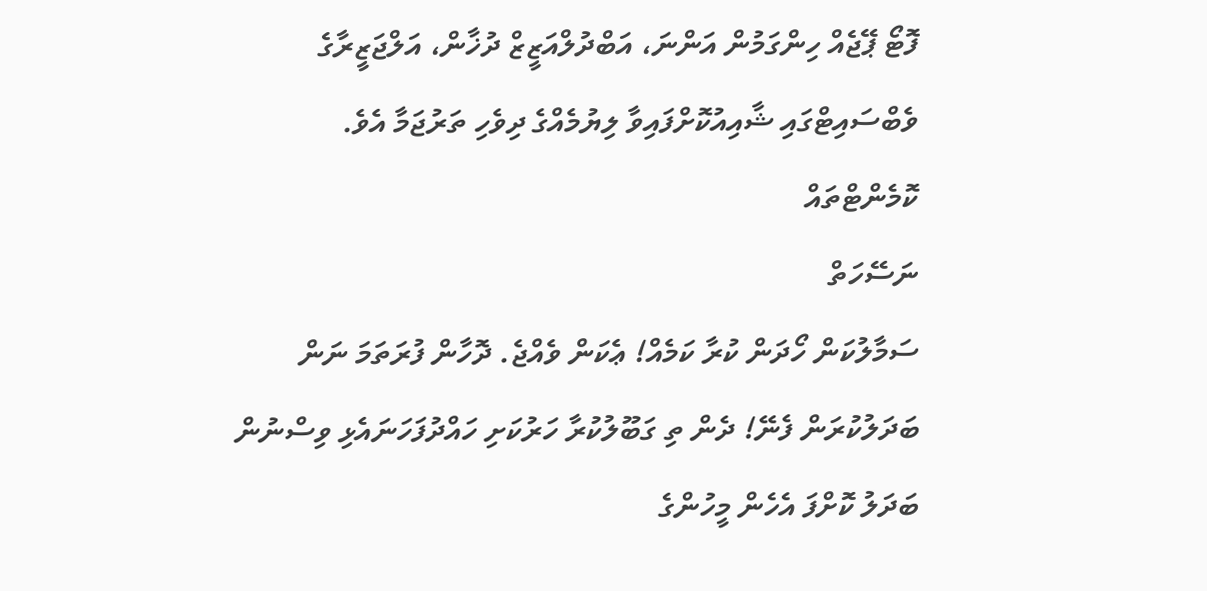ފޮޓޯ ޕޭޖެއް ހިންގަމުން އަންނަ، އަބްދުލްއަޒީޒް ދުޚާން، އަލްޖަޒީރާގެ ވެބްސައިޓްގައި ޝާއިއުކޮށްފައިވާ ލިޔުމެއްގެ ދިވެހި ތަރުޖަމާ އެވެ.
ކޮމެންޓްތައް
ނަސޭހަތް
ސަމާލުކަން ހޯދަން ކުރާ ކަމެއް! ޢެކަން ވެއްޖެ. ދޮހާން ފުރަތަމަ ނަން ބަދަލުކުރަން ފެނޭ! ދެން ތި ގަބޫލުކުރާ ހަރުކަށި ހައްދުފަހަނައެޅި ވިސްނުން ބަދަލު ކޮށްފަ އެހެން މީހުންގެ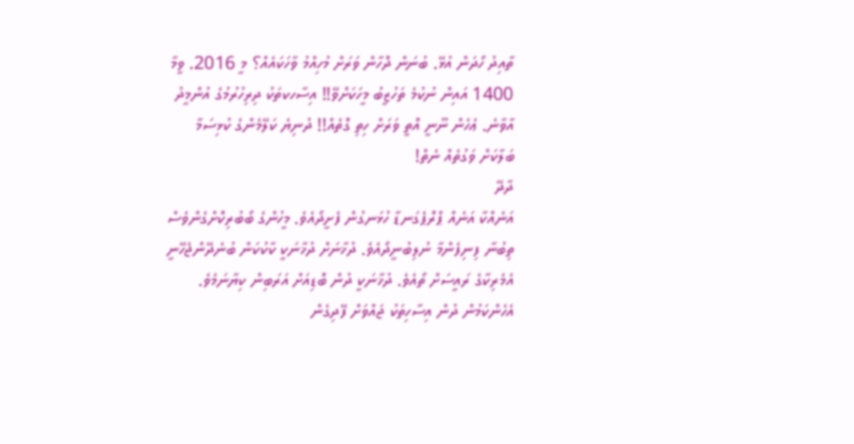ތާއިދު ހޯދަން އުޅޭ. ބުނަން ދޮހާން ވަރަށް މުހިއްމު ވާހަކައެއް؟ މީ 2016. ވީމާ 1400 އައިން ނުކުމެ ތަހުޒީބު މީހަކަށްވޭ!! އިސާހކތަކު ދިރިހުރުމުގެ އުންމީދު އާވާނެ. ޢެހެން ނޫނީ އޮތީ ވަރަށް ހިތި ގޮތެއް!! ދުނިޔެ ކަލޭމެންގެ ކުޅިސަމާ ބަލާކަށް ވަގުތެއް ނެތް!
ދާދޭ
އަނެއްކާ އަނެއް ޕްރޮޕެގަނޑާ ހުޅަނގުން ފެށީދޯއެވެ. މީހުންގެ ބޯބުރިކޮށްގެންވެސް ތިބުނާ ފިނިފެންމާ ނުލިބުނީދޯއެވެ. ދުޚާނަށް ދުޚާނަކީ ކާކުކަން ބުނެދޭންޖެހޭނީ އެމެރިކާގެ ރައީސަށް ތޯއެވެ. ދުޚާނަކީ ދުން ބޮޑިއަށް އަރަބިން ކިޔާނަމެވެ. އެހެންކަމުން ދުން އިސާހިތަކު ޖައްވަށް ފޭދިގެން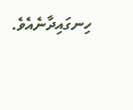ހިނގައިދާނެއެވެ.